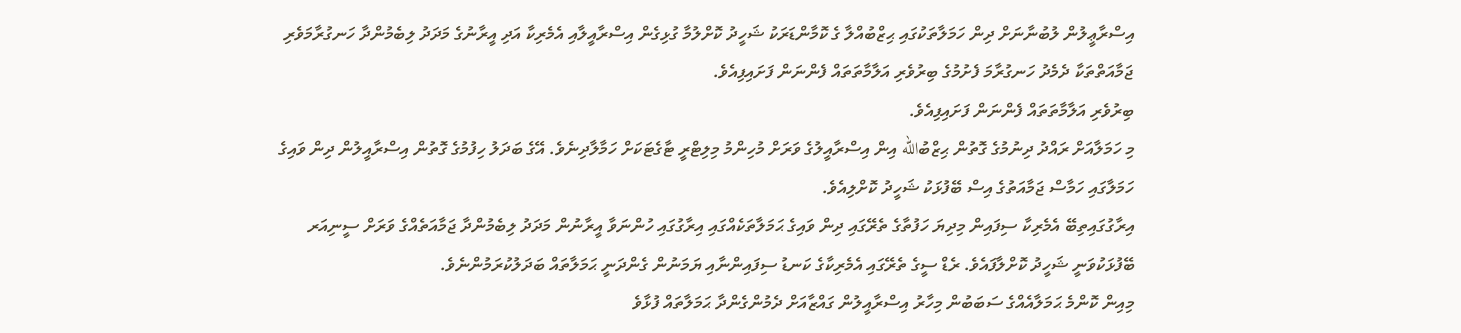އިސްރާޢީލުން ލުބުނާނަށް ދިން ހަމަލާތަކުގައި ޙިޒްބުއްލާ ގެ ކޮމާންޑަރަކު ޝަހީދު ކޮށްލުމާ ގުޅިގެން އިސްރާއީލާއި އެމެރިކާ އަދި އީރާނުގެ މަދަދު ލިބެމުންދާ ހަނގުރާމަވެރި ޖަމާއަތްތަކާ ދެމެދު ހަނގުރާމަ ފެށުމުގެ ބިރުވެރި އަލާމާތަތައް ފެންނަން ފަށައިފިއެވެ.
ބިރުވެރި އަލާމާތަތައް ފެންނަން ފަށައިފިއެވެ.
މި ހަމަލާއަށް ރައްދު ދިނުމުގެ ގޮތުން ޙިޒްބުالله އިން އިސްރާއީލުގެ ވަރަށް މުހިންމު މިލިޓްރީ ޓާގެޓަކަށް ހަމާލާދިނެވެ. އޭގެ ބަދަލު ހިފުމުގެ ގޮތުން އިސްރާއީލުން ދިން ވައިގެ ހަމަލާގައި ހަމާސް ޖަމާއަތުގެ އިސް ބޭފުޅަކު ޝަހީދު ކޮށްލިއެވެ.
އިރާގުގައިތިބޭ އެމެރިކާ ސިފައިން މިދިޔަ ހަފުތާގެ ތެރޭގައި ދިން ވައިގެ ޙަމަލާތަކެއްގައި އިރާގުގައި ހުންނަވާ އީރާނުން މަދަދު ލިބެމުންދާ ޖަމާއަތެއްގެ ވަރަށް ސީނިއަރ ބޭފުޅަކުވަނީ ޝަހީދު ކޮށްލާފައެވެ. ރެޑް ސީގެ ތެރޭގައި އެމެރިކާގެ ކަނޑު ސިފައިންނާއި ޔަމަނުން ގެންދަނީ ޙަމަލާތައް ބަދަލުކުރަމުންނެވެ.
މިއިން ކޮންމެ ޙަމަލާއެއްގެ ސަބަބުން މިހާރު އިސްރާއީލުން ގައްޒާއަށް ދެމުންގެންދާ ޙަމަލާތައް ފުޅާވެ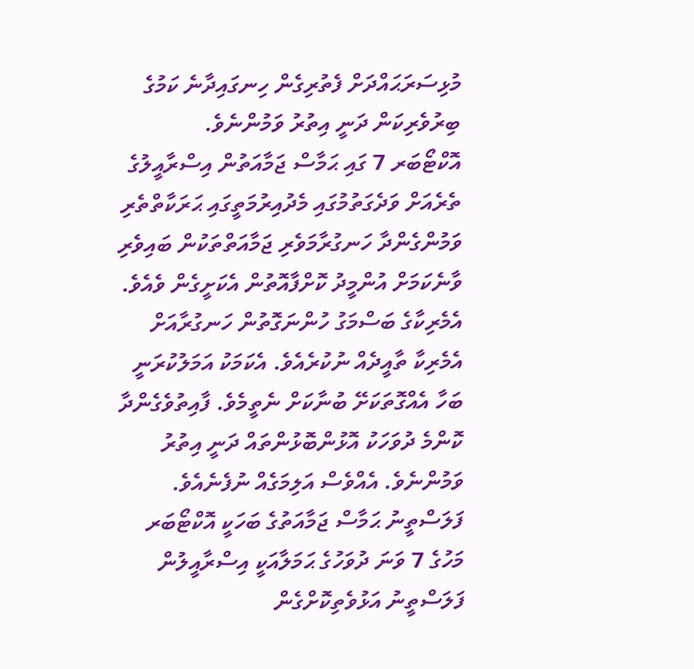މުޅިސަރަޙައްދަށް ފެތުރިގެން ހިނގައިދާނެ ކަމުގެ ބިރުވެރިކަން ދަނީ އިތުރު ވަމުންނެވެ.
އޮކްޓޯބަރ 7 ގައި ޙަމާސް ޖަމާއަތުން އިސްރާއީލުގެ ތެރެއަށް ވަދެގަތުމުގައި މެދުއިރުމަތީގައި ޙަރަކާތްތެރި ވަމުންގެންދާ ހަނގުރާމަވެރި ޖަމާއަތްތަކުން ބައިވެރި ވާނެކަމަށް އުންމީދު ކޮށްފާއޮތުން އެކަށީގެން ވެއެވެ.
އެމެރިކާގެ ބަސްމަގު ހުންނަގޮތުން ހަނގުރާއަށް އެމެރިކާ ތާއީދެއް ނުކުރެއެވެ. އެކަމަކު އަމަލުކުރަނީ ބަހާ އެއްގޮތަކަށޭ ބުނާކަށް ނެތީމެވެ. ފާއިތުވެގެންދާ ކޮންމެ ދުވަހަކު އޮޅުންބޮޅުންތައް ދަނީ އިތުރު ވަމުންނެވެ. އެއްވެސް އަލިމަގެއް ނުފެނެއެވެ.
ފަލަސްތީނު ޙަމާސް ޖަމާއަތުގެ ބަހަކީ އޮކްޓޯބަރ މަހުގެ 7 ވަނަ ދުވަހުގެ ޙަމަލާއަކީ އިސްރާއީލުން ފަލަސްތީނު އަޅުވެތިކޮށްގެން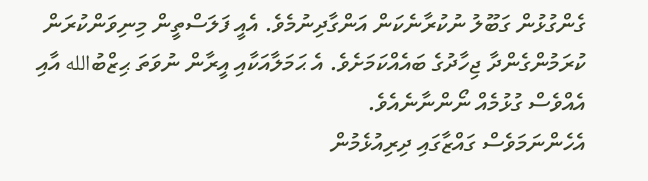ގެންގުޅުން ގަބޫލު ނުކުރާނެކަން އަންގާދިނުމެވެ. އެއީ ފަލަސްތީން މިނިވަންކުރަން ކުރަމުންގެންދާ ޖިހާދުގެ ބައެއްކަމަށެވެ. އެ ޙަމަލާއަކާއި އީރާން ނުވަތަ ޙިޒްބުالله އާއި އެއްވެސް ގުޅުމެއް ނޯންނާނެއެވެ.
އެހެންނަމަވެސް ގައްޒާގައި ދިރިއުޅެމުން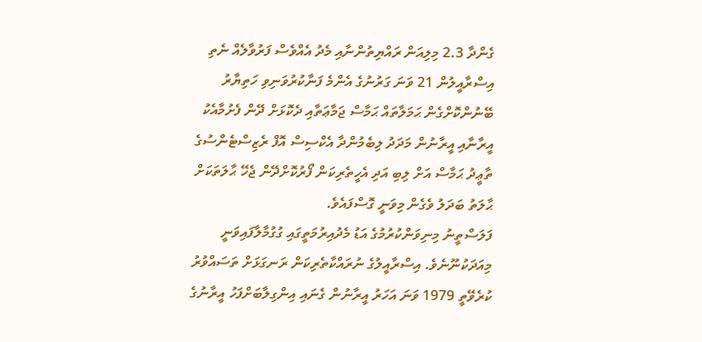ގެންދާ 2.3 މިލިއަން ރައްޔިތުންނާއި މެދު އެއްވެސް ފަރުވާލެއް ނެތި އިސްރާއީލުން 21 ވަނަ ގަރުނުގެ އެންމެ ފަނާކުރުވަނިވި ހަތިޔާރު ބޭނުންކޮށްގެން ޙަމަލާތައް ޙަމާސް ޖަމާޢަތާއި ދެކޮޅަށް ދޭން ފެށުމާއެކު އީރާނާއި އީރާނުން މަދަދު ލިބެމުންދާ އެކްސިސް އޮފް ރެޒިސްޓެންސުގެ ތާޢީދު ޙަމާސް އަށް ލިބި އަދި އެހީތެރިކަން ފޯރުކޮށްދޭން ޖެހޭ ޙާލަތަކަށް ޙާލަތު ބަދަލު ވެގެން މިވަނީ ގޮސްފައެވެ.
ފަލަސްތީނު މިނިވަންކުރުމުގެ އަޑު މެދުއިރުމަތީގައި ގުގުމާލާފައިވަނީ މިއަދަކުނޫނެވެ. އިސްރާއީލުގެ ނުރައްކާތެރިކަން ރަނގަޅަށް ތަސައްވުރު ކުރެވޭތީ 1979 ވަނަ އަހަރު އީރާނުން ގެނައި އިންގިލާބަށްފަހު އީރާނުގެ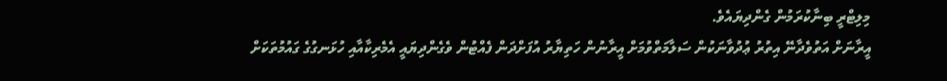މިލިޓްރީ ބިނާކުރަމުން ގެންދިޔައެވެ.
އީރާނަށް އަތުވެދާނޭ އިތުރު ޢުދުވާނަކުން ސަލާމަތްވުމަށް އީރާނުން ހަތިޔާރު އުފަށްދަން ފެއްޓުން ވެގެންދިޔައީ އެމެރިކާއާއި ހުޅަނގުގެ ގައުމުތަކަށް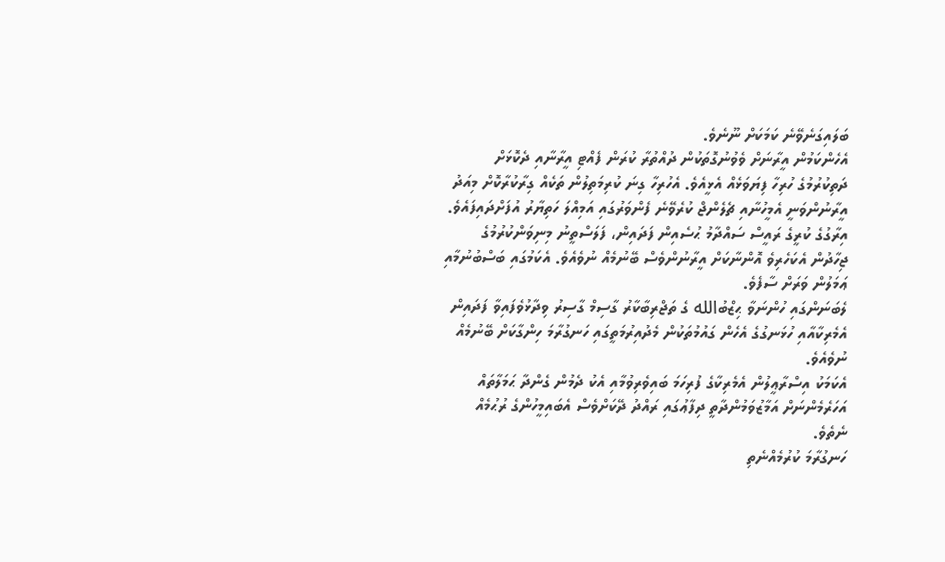ބަލައިގަނެވޭނެ ކަމަކަށް ނޫނެވެ.
އެހެންކަމުން އީރާނަށް ވެވުނުގޮތަކުން ދުއްތުރާ ކުރަން ފެއްޓި އީރާނާއި ދެކޮޅަށް ދަތިކުރުމުގެ ހުރިހާ ފިޔަވަޅެއް އެޅީއެވެ. އެހުރިހާ ގިނަ ކުރިމަތިލުން ތަކެއް ގިރާކުރާކޮށް މިއަދު އީރާނުންވަނީ އެމީހުނާއި ޗެލެންޖް ކުރެވޭނެ ފެންވަރުގައި އަމިއްލަ ހަތިޔާރު އުފަށްދައިފައެވެ.
އިރާގުގެ ކުރީގެ ރައީސް ސައްދާމު ޙުސެއިން ފަދައިން، ފަލަސްތީނު މިނިވަންކުރުމުގެ ޖިހާދުން އެކަހެރިވެ އޮންނާކަށް އީރާނުންވެސް ބޭނުމެއް ނުވެއެވެ. އެކަމުގައި ބަސްބުނުމާއި ޢަމަލުން ވަރަށް ސާފެވެ.
ލެބަނަންގައި ހުންނަވާ ޙިޒްބުالله ގެ ތަޖްރިބާކާރު ގާސިމް ގާސިރު ވިދާޅުވެފައިވާ ފަދައިން އެމެރިކާއާއި ހުޅަނގުގެ އެހެން ގައުމުތަކުން މެދުއިރުމަތީގައި ހަނގުރާމަ ހިންގާކަށް ބޭނުމެއް ނުވެއެވެ.
އެކަމަކު އިސްރާޢީލުން އެމެރިކާގެ ފުރިހަމަ ބައިވެރިވުމާއި އެކު ދެމުން ގެންދާ ޙަމަލާތައް އަހަރެމެންނަށް އަމާޒުވަމުންދާތީ ދިފާޢުގައި ރައްދު ދޭކަށްވެސް އެބައިމީހުންގެ ރުޙުމެއް ނެތެވެ.
ހަނގުރާމަ ކުރުމެއްނެތި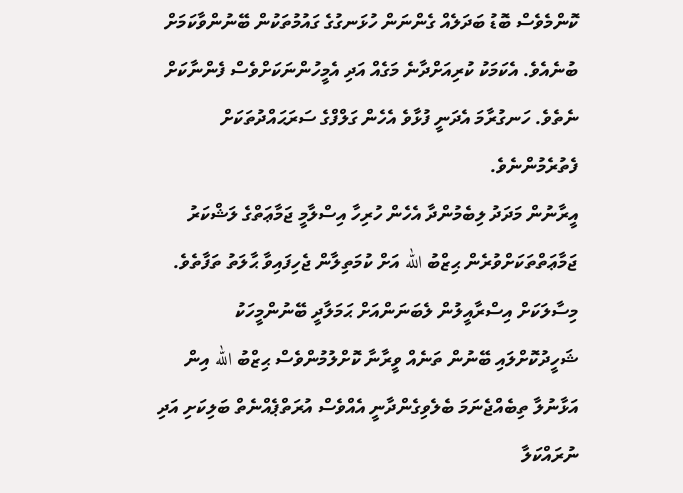ކޮންމެވެސް ބޮޑު ބަދަލެއް ގެންނަން ހުޅަނގުގެ ގައުމުތަކުން ބޭނުންވާކަމަށް ބުނެއެވެ. އެކަމަކު ކުރިއަށްދާނެ މަގެއް އަދި އެމީހުންނަކަށްވެސް ފެންނާކަށް ނެތެވެ. ހަނގުރާމަ އެދަނީ ފުޅާވެ އެހެން ގަލްފްގެ ސަރަޙައްދުތަކަށް ފެތުރެމުންނެވެ.
އީރާނުން މަދަދު ލިބެމުންދާ އެހެން ހުރިހާ އިސްލާމީ ޖަމާޢަތްގެ ލަޝްކަރު ޖަމާޢަތްތަކަށްވުރެން ޙިޒްބު الله އަށް ކުމަތިލާން ޖެހިފައިވާ ޙާލަތު ތަފާތެވެ. މިސާލަކަށް އިސްރާއީލުން ލެބަނަންއަށް ޙަމަލާދީ ބޭނުންމީހަކު ޝަހީދުކޮށްލައި ބޭނުން ތަނެއް ވީރާނާ ކޮށްލުމުންވެސް ޙިޒްބު الله އިން އަޅާނުލާ ތިބެއްޖެނަމަ ބެލެވިގެންދާނީ އެއްވެސް އުރަތްޕެއްނެތް ބަލިކަށި އަދި ނުރައްކަލާ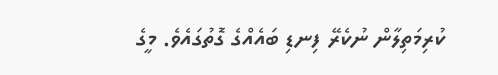ކުރިމަތިލާން ނުކެރޭ ފިނޑި ބައެއްގެ ގޮތުގައެވެ. މީގެ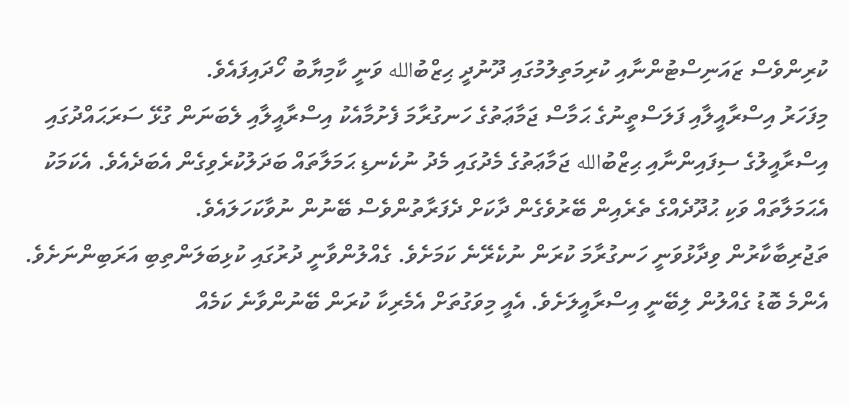ކުރިންވެސް ޒައަނިސްޓުންނާއި ކުރިމަތިލުމުގައި ދޫނުދީ ޙިޒްބުالله ވަނީ ކާމިޔާބު ހޯދައިފައެވެ.
މިފަހަރު އިސްރާއީލާއި ފަލަސްތީނުގެ ޙަމާސް ޖަމާޢަތުގެ ހަނގުރާމަ ފެށުމާއެކު އިސްރާއީލާއި ލެބަނަން ގުޅޭ ސަރަޙައްދުގައި އިސްރާއީލުގެ ސިފައިންނާއި ޙިޒްބުالله ޖަމާޢަތުގެ މެދުގައި މެދު ނުކެނޑި ޙަމަލާތައް ބަދަލުކުރެވިގެން އެބަދެއެވެ. އެކަމަކު އެޙަމަލާތައް ވަކި ޙުދޫދެއްގެ ތެރެއިން ބޭރުވެގެން ދާކަށް ދެފަރާތުންވެސް ބޭނުން ނުވާކަހަލައެވެ.
ތަޖުރިބާކާރުން ވިދާޅުވަނީ ހަނގުރާމަ ކުރަން ނުކެރޭނެ ކަމަށެވެ. ގެއްލުންވާނީ ދުރުގައި ކުޅިބަލަންތިބި އަރަބިންނަށެވެ. އެންމެ ބޮޑު ގެއްލުން ލިބޭނީ އިސްރާއީލަށެވެ. އެއީ މިވަގުތަށް އެމެރިކާ ކުރަން ބޭނުންވާނެ ކަމެއް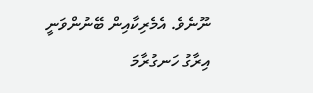ނޫނެވެ. އެމެރިކާއިން ބޭނުންވަނީ އިރާގު ހަނގުރާމަ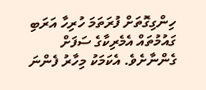ހިންގިގޮތަށް ފުރަތަމަ ހުރިހާ އަރަބި ގައުމުތައް އެމެރިކާގެ ސަފަށް ގެންނާށެވެ. އެކަމަކު މިހާރު ފެންނަ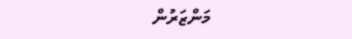މަންޒަރުން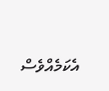އެކަމެއްވެސް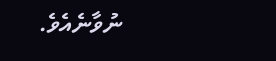ނުވާނެއެވެ.